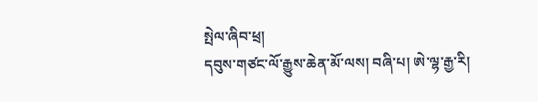སྤེལ་ཞིབ་ཕྲ།
དབུས་གཙང་ལོ་རྒྱུས་ཆེན་མོ་ལས། བཞི་པ། ཨེ་ལྷ་རྒྱ་རི།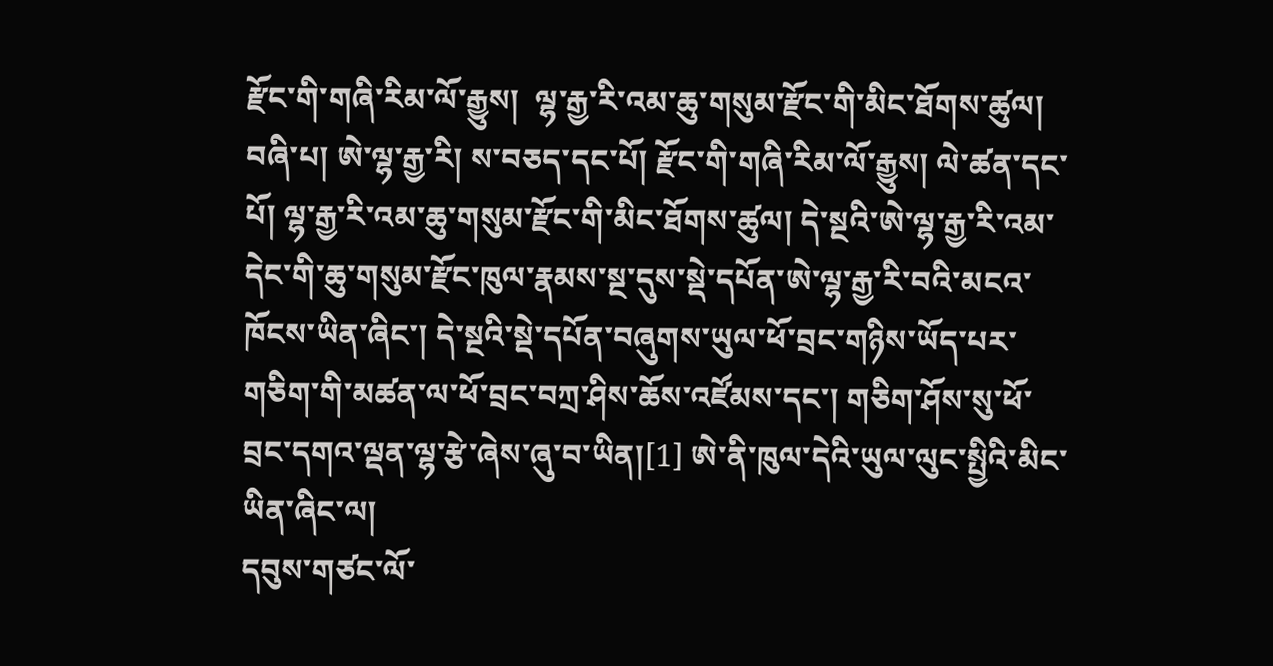རྫོང་གི་གཞི་རིམ་ལོ་རྒྱུས།  ལྷ་རྒྱ་རི་འམ་ཆུ་གསུམ་རྫོང་གི་མིང་ཐོགས་ཚུལ།
བཞི་པ། ཨེ་ལྷ་རྒྱ་རི། ས་བཅད་དང་པོ། རྫོང་གི་གཞི་རིམ་ལོ་རྒྱུས། ལེ་ཚན་དང་པོ། ལྷ་རྒྱ་རི་འམ་ཆུ་གསུམ་རྫོང་གི་མིང་ཐོགས་ཚུལ། དེ་སྔའི་ཨེ་ལྷ་རྒྱ་རི་འམ་དེང་གི་ཆུ་གསུམ་རྫོང་ཁུལ་རྣམས་སྔ་དུས་སྡེ་དཔོན་ཨེ་ལྷ་རྒྱ་རི་བའི་མངའ་ཁོངས་ཡིན་ཞིང་། དེ་སྔའི་སྡེ་དཔོན་བཞུགས་ཡུལ་ཕོ་བྲང་གཉིས་ཡོད་པར་གཅིག་གི་མཚན་ལ་ཕོ་བྲང་བཀྲ་ཤིས་ཆོས་འཛོམས་དང་། གཅིག་ཤོས་སུ་ཕོ་བྲང་དགའ་ལྡན་ལྷ་རྩེ་ཞེས་ཞུ་བ་ཡིན།[1] ཨེ་ནི་ཁུལ་དེའི་ཡུལ་ལུང་སྤྱིའི་མིང་ཡིན་ཞིང་ལ།
དབུས་གཙང་ལོ་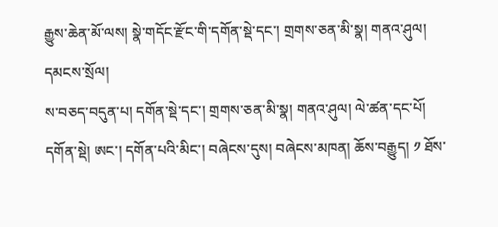རྒྱུས་ཆེན་མོ་ལས། སྣེ་གདོང་རྫོང་གི་དགོན་སྡེ་དང་། གྲགས་ཅན་མི་སྣ། གནའ་ཤུལ། དམངས་སྲོལ།
ས་བཅད་བདུན་པ། དགོན་སྡེ་དང་། གྲགས་ཅན་མི་སྣ། གནའ་ཤུལ། ལེ་ཚན་དང་པོ། དགོན་སྡེ། ཨང་། དགོན་པའི་མིང་། བཞེངས་དུས། བཞེངས་མཁན། ཆོས་བརྒྱུད། ༡ ཐོས་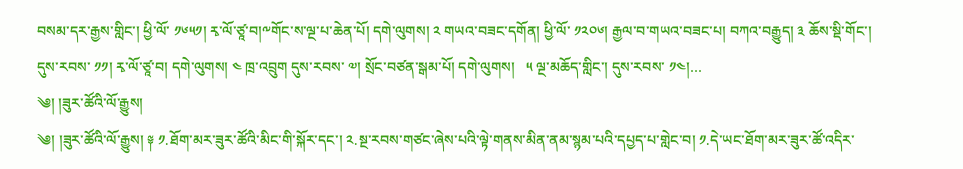བསམ་དར་རྒྱས་གླིང་། ཕྱི་ལོ་ ༡༦༥༡། རྭ་ལོ་ཙཱ་བ།༸གོང་ས་ལྔ་པ་ཆེན་པོ། དགེ་ལུགས། ༢ གཡའ་བཟང་དགོན། ཕྱི་ལོ་ ༡༢༠༦། རྒྱལ་བ་གཡའ་བཟང་པ། བཀའ་བརྒྱུད། ༣ ཆོས་སྡི་གོང་། དུས་རབས་ ༡༡། རྭ་ལོ་ཙཱ་བ། དགེ་ལུགས། ༤ ཁྲ་འབྲུག དུས་རབས་ ༧། སྲོང་བཙན་སྒམ་པོ། དགེ་ལུགས།   ༥ ལྔ་མཆོད་གླིང་། དུས་རབས་ ༡༤།…
༄། །ཟུར་ཚོའི་ལོ་རྒྱུས།
༄། །ཟུར་ཚོའི་ལོ་རྒྱུས། ༈ ༡.ཐོག་མར་ཟུར་ཚོའི་མིང་གི་སྐོར་དང་། ༢.སྔ་རབས་གཙང་ཞེས་པའི་ལྟེ་གནས་མིན་ནམ་སྙམ་པའི་དཔྱད་པ་གླེང་བ། ༡.དེ་ཡང་ཐོག་མར་ཟུར་ཚོ་འདིར་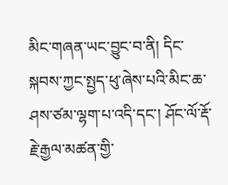མིང་གཞན་ཡང་བྱུང་བ་ནི། དིང་སྐབས་ཀྱང་སྤྱད་ཕུ་ཞེས་པའི་མིང་ཆ་ཤས་ཙམ་ལྷག་པ་འདི་དང་། ཤོང་ལོ་རྡོ་རྗེ་རྒྱལ་མཚན་གྱི་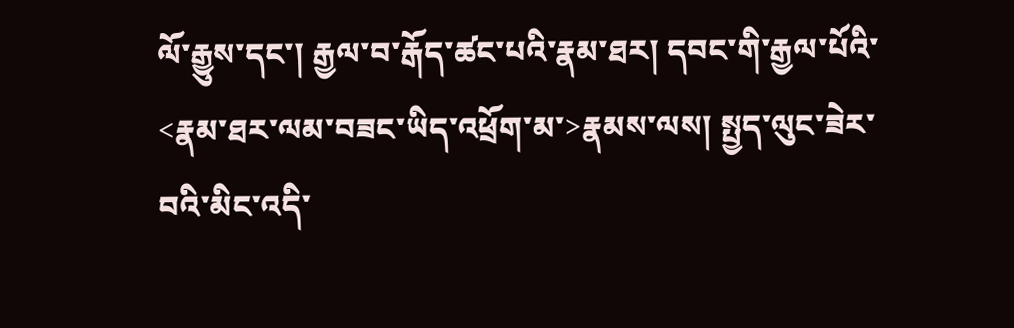ལོ་རྒྱུས་དང་། རྒྱལ་བ་རྒོད་ཚང་པའི་རྣམ་ཐར། དབང་གི་རྒྱལ་པོའི་ <རྣམ་ཐར་ལམ་བཟང་ཡིད་འཕྲོག་མ་>རྣམས་ལས། སྤྱད་ལུང་ཟེར་བའི་མིང་འདི་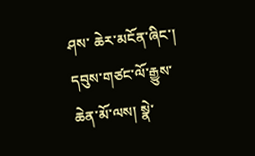ཤས་ ཆེར་མངོན་ཞིང་།
དབུས་གཙང་ལོ་རྒྱུས་ཆེན་མོ་ལས། སྣེ་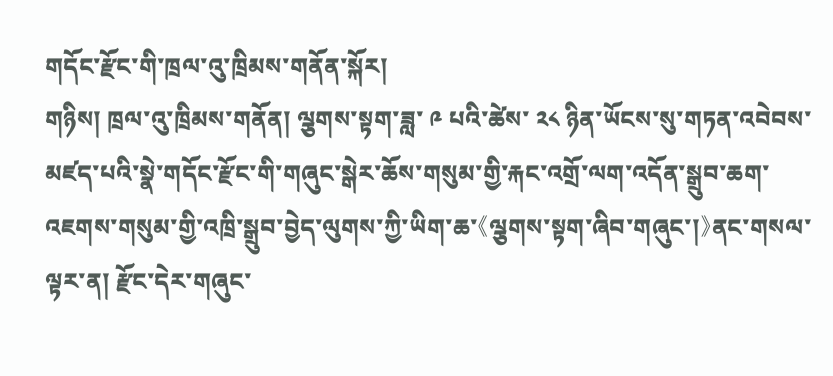གདོང་རྫོང་གི་ཁྲལ་འུ་ཁྲིམས་གནོན་སྐོར།
གཉིས། ཁྲལ་འུ་ཁྲིམས་གནོན། ལྕགས་སྟག་ཟླ་ ༩ པའི་ཚེས་ ༢༨ ཉིན་ཡོངས་སུ་གཏན་འབེབས་མཛད་པའི་སྣེ་གདོང་རྫོང་གི་གཞུང་སྒེར་ཆོས་གསུམ་གྱི་རྐང་འགྲོ་ལག་འདོན་སྒྲུབ་ཆག་འཇགས་གསུམ་གྱི་འཁྲི་སྒྲུབ་བྱེད་ལུགས་ཀྱི་ཡིག་ཆ་《ལྕགས་སྟག་ཞིབ་གཞུང་།》ནང་གསལ་ལྟར་ན། རྫོང་དེར་གཞུང་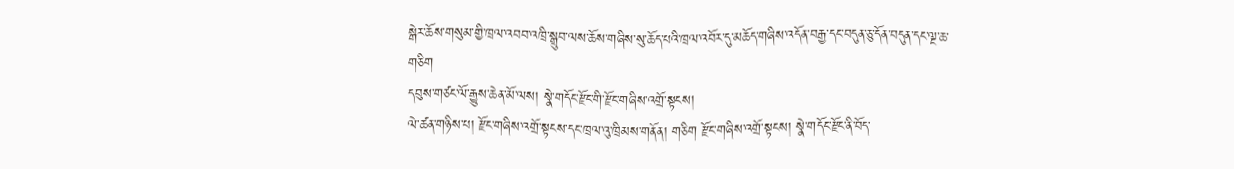སྒེར་ཆོས་གསུམ་གྱི་ཁྲལ་འབབ་འཁྲི་སྒྲུབ་ལས་ཆོས་གཞིས་སུ་ཆོད་པའི་ཁྲལ་འབོར་དུ་མཆོད་གཞིས་འདོན་བརྒྱ་དང་བདུན་ཅུ་དོན་བདུན་དང་ལྔ་ཆ་གཅིག
དབུས་གཙང་ལོ་རྒྱུས་ཆེན་མོ་ལས། སྣེ་གདོང་རྫོང་གི་རྫོང་གཞིས་འགྲོ་སྟངས།
ལེ་ཚན་གཉིས་པ། རྫོང་གཞིས་འགྲོ་སྟངས་དང་ཁྲལ་འུ་ཁྲིམས་གནོན། གཅིག རྫོང་གཞིས་འགྲོ་སྟངས། སྣེ་གདོང་རྫོང་ནི་བོད་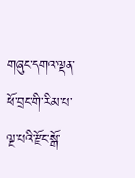གཞུང་དགའ་ལྡན་ཕོ་བྲང་གི་རིམ་པ་ལྔ་པའི་རྫོང་སྒོ་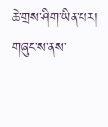ཆེ་གྲས་ཤིག་ཡིན་པར། གཞུང་ས་ནས་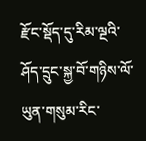རྫོང་སྡོད་དུ་རིམ་ལྔའི་ཤོད་དྲུང་སྐྱ་བོ་གཉིས་ལོ་ཡུན་གསུམ་རིང་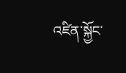འཛིན་སྐྱོང་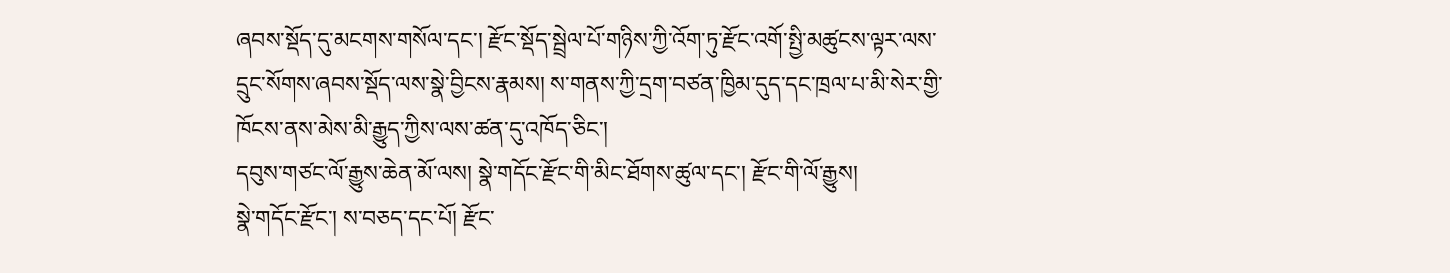ཞབས་སྡོད་དུ་མངགས་གསོལ་དང་། རྫོང་སྡོད་སྦྲེལ་པོ་གཉིས་ཀྱི་འོག་ཏུ་རྫོང་འགོ་སྤྱི་མཚུངས་ལྟར་ལས་དྲུང་སོགས་ཞབས་སྡོད་ལས་སྣེ་བྱིངས་རྣམས། ས་གནས་ཀྱི་དྲག་བཙན་ཁྱིམ་དུད་དང་ཁྲལ་པ་མི་སེར་གྱི་ཁོངས་ནས་མེས་མི་རྒྱུད་ཀྱིས་ལས་ཚན་དུ་འཁོད་ཅིང་།
དབུས་གཙང་ལོ་རྒྱུས་ཆེན་མོ་ལས། སྣེ་གདོང་རྫོང་གི་མིང་ཐོགས་ཚུལ་དང་། རྫོང་གི་ལོ་རྒྱུས།
སྣེ་གདོང་རྫོང་། ས་བཅད་དང་པོ། རྫོང་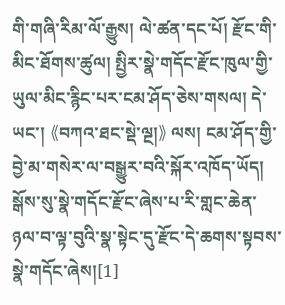གི་གཞི་རིམ་ལོ་རྒྱུས། ལེ་ཚན་དང་པོ། རྫོང་གི་མིང་ཐོགས་ཚུལ། སྤྱིར་སྣེ་གདོང་རྫོང་ཁུལ་གྱི་ཡུལ་མིང་རྙིང་པར་ངམ་ཤོད་ཅེས་གསལ། དེ་ཡང་། 《བཀའ་ཐང་སྡེ་ལྔ།》 ལས། ངམ་ཤོད་གྱི་བྱེ་མ་གསེར་ལ་བསྒྱུར་བའི་སྐོར་འཁོད་ཡོད། སྒོས་སུ་སྣེ་གདོང་རྫོང་ཞེས་པ་རི་གླང་ཆེན་ཉལ་བ་ལྟ་བུའི་སྣ་སྟེང་དུ་རྫོང་དེ་ཆགས་སྟབས་སྣེ་གདོང་ཞེས།[1]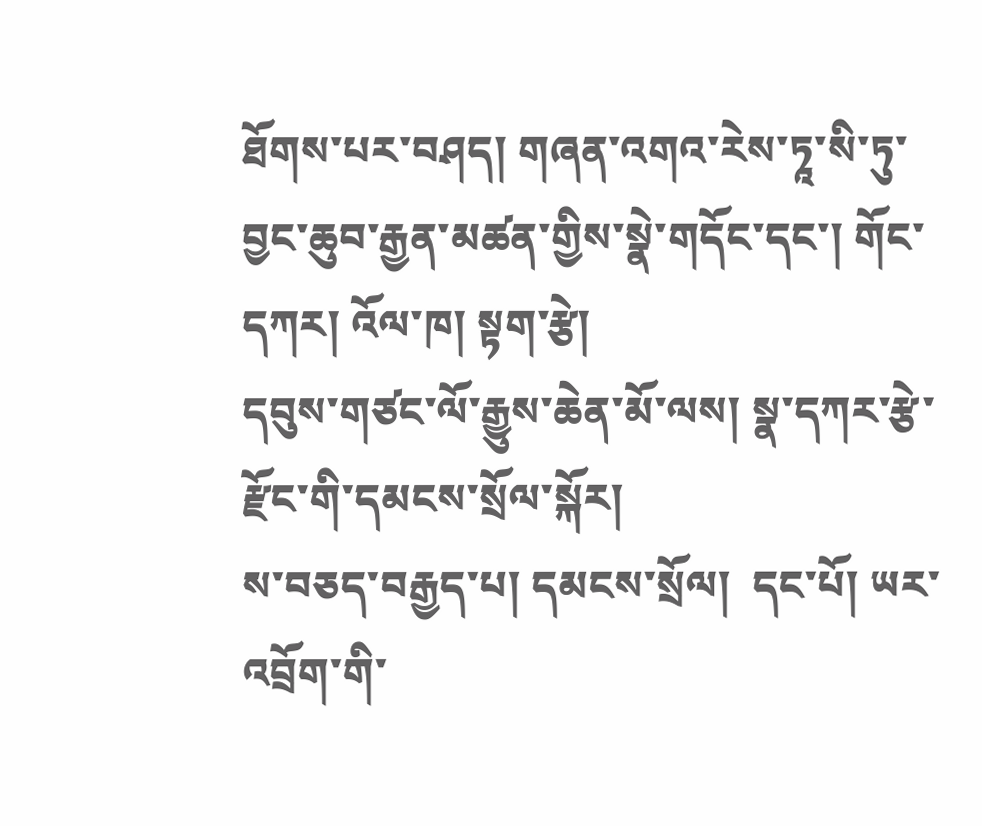ཐོགས་པར་བཤད། གཞན་འགའ་རེས་ཏཱ་སི་ཏུ་བྱང་ཆུབ་རྒྱན་མཚན་གྱིས་སྣེ་གདོང་དང་། གོང་དཀར། འོལ་ཁ། སྟག་རྩེ།
དབུས་གཙང་ལོ་རྒྱུས་ཆེན་མོ་ལས། སྣ་དཀར་རྩེ་རྫོང་གི་དམངས་སྲོལ་སྐོར།
ས་བཅད་བརྒྱད་པ། དམངས་སྲོལ།  དང་པོ། ཡར་འབྲོག་གི་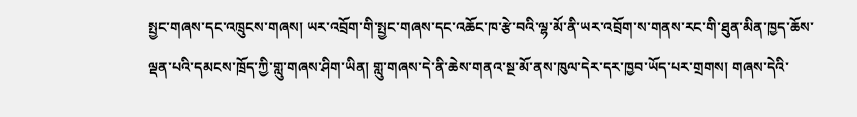སྤྱང་གཞས་དང་འཁྲུངས་གཞས། ཡར་འབྲོག་གི་སྤྱང་གཞས་དང་འཆོང་ཁ་རྩེ་བའི་ལྷ་མོ་ནི་ཡར་འབྲོག་ས་གནས་རང་གི་ཐུན་མིན་ཁྱད་ཆོས་ལྡན་པའི་དམངས་ཁྲོད་ཀྱི་གླུ་གཞས་ཤིག་ཡིན། གླུ་གཞས་དེ་ནི་ཆེས་གནའ་སྔ་མོ་ནས་ཁུལ་དེར་དར་ཁྱབ་ཡོད་པར་གྲགས། གཞས་དེའི་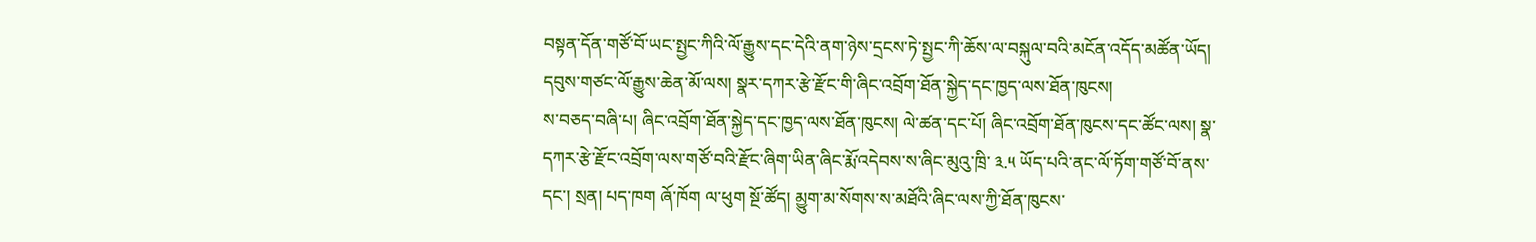བསྟན་དོན་གཙོ་བོ་ཡང་སྤྱང་ཀིའི་ལོ་རྒྱུས་དང་དེའི་ནག་ཉེས་དྲངས་ཏེ་སྤྱང་ཀི་ཆོས་ལ་བསྐུལ་བའི་མངོན་འདོད་མཚོན་ཡོད།
དབུས་གཙང་ལོ་རྒྱུས་ཆེན་མོ་ལས། སྣར་དཀར་རྩེ་རྫོང་གི་ཞིང་འབྲོག་ཐོན་སྐྱེད་དང་ཁྱད་ལས་ཐོན་ཁུངས།
ས་བཅད་བཞི་པ། ཞིང་འབྲོག་ཐོན་སྐྱེད་དང་ཁྱད་ལས་ཐོན་ཁུངས། ལེ་ཚན་དང་པོ། ཞིང་འབྲོག་ཐོན་ཁུངས་དང་ཚོང་ལས། སྣ་དཀར་རྩེ་རྫོང་འབྲོག་ལས་གཙོ་བའི་རྫོང་ཞིག་ཡིན་ཞིང་རྨོ་འདེབས་ས་ཞིང་མུའུ་ཁྲི་ ༣.༥ ཡོད་པའི་ནང་ལོ་ཏོག་གཙོ་བོ་ནས་དང་། སྲན། པད་ཁག ཞོ་ཁོག ལ་ཕུག སྔོ་ཚོད། མྱུག་མ་སོགས་ས་མཐོའི་ཞིང་ལས་ཀྱི་ཐོན་ཁུངས་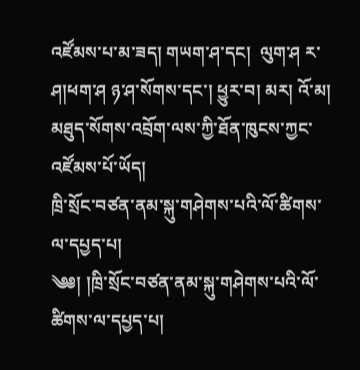འཛོམས་པ་མ་ཟད། གཡག་ཤ་དང།  ལུག་ཤ ར་ཤ།ཕག་ཤ ཉ་ཤ་སོགས་དང་། ཕྱུར་བ། མར། འོ་མ། མཐུད་སོགས་འབྲོག་ལས་ཀྱི་ཐོན་ཁུངས་ཀྱང་འཛོམས་པོ་ཡོད།
ཁྲི་སྲོང་བཙན་ནམ་སྐུ་གཤེགས་པའི་ལོ་ཚིགས་ལ་དཔྱད་པ།
༄༅། །ཁྲི་སྲོང་བཙན་ནམ་སྐུ་གཤེགས་པའི་ལོ་ཚིགས་ལ་དཔྱད་པ།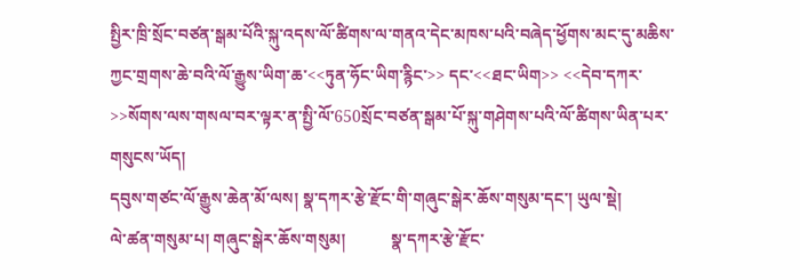སྤྱིར་ཁྲི་སྲོང་བཙན་སྒམ་པོའི་སྐུ་འདས་ལོ་ཚིགས་ལ་གནའ་དེང་མཁས་པའི་བཞེད་ཕྱོགས་མང་དུ་མཆིས་ཀྱང་གྲགས་ཆེ་བའི་ལོ་རྒྱུས་ཡིག་ཆ་<<ཏུན་ཧོང་ཡིག་རྙིང་>> དང་<<ཐང་ཡིག>> <<དེབ་དཀར་>>སོགས་ལས་གསལ་བར་ལྟར་ན་སྤྱི་ལོ་650སྲོང་བཙན་སྒམ་པོ་སྐུ་གཤེགས་པའི་ལོ་ཚིགས་ཡིན་པར་གསུངས་ཡོད།
དབུས་གཙང་ལོ་རྒྱུས་ཆེན་མོ་ལས། སྣ་དཀར་རྩེ་རྫོང་གི་གཞུང་སྒེར་ཆོས་གསུམ་དང་། ཡུལ་སྡེ།
ལེ་ཚན་གསུམ་པ། གཞུང་སྒེར་ཆོས་གསུམ།           སྣ་དཀར་རྩེ་རྫོང་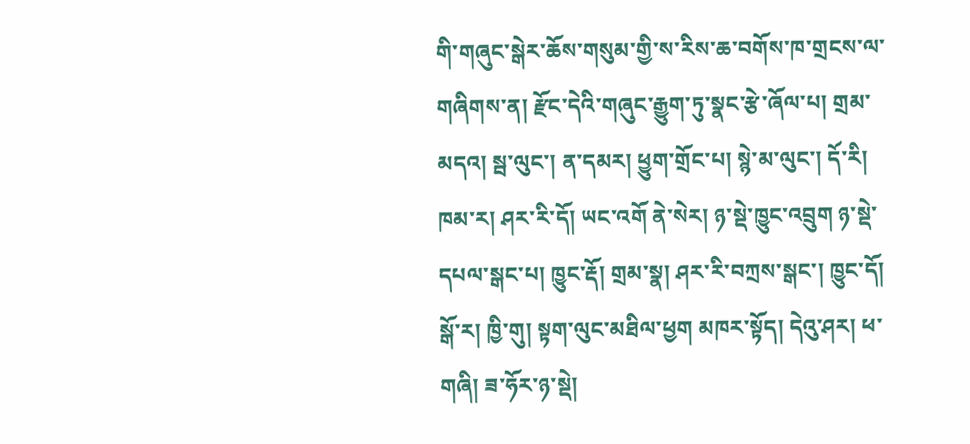གི་གཞུང་སྒེར་ཆོས་གསུམ་གྱི་ས་རིས་ཆ་བགོས་ཁ་གྲངས་ལ་གཞིགས་ན། རྫོང་དེའི་གཞུང་རྒྱུག་ཏུ་སྣང་རྩེ་ཞོལ་པ། གྲམ་མདའ། སྦ་ལུང་། ན་དམར། ཕྱུག་གྲོང་པ། སྙེ་མ་ལུང་། དོ་རི། ཁམ་ར། ཤར་རི་དོ། ཡང་འགོ ནེ་སེར། ཉ་སྡེ་ཁྱུང་འབྲུག ཉ་སྡེ་དཔལ་སྒང་པ། ཁྱུང་རྡོ། གྲམ་སྣ། ཤར་རི་བཀྲས་སྒང་། ཁྱུང་དོ། སྒོ་ར། ཁྱི་གུ། སྟག་ལུང་མཐིལ་ཕྱག མཁར་སྟོད། དེའུ་ཤར། ཕ་གཞི། ཟ་ཧོར་ཉ་སྡེ།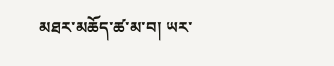མཐར་མཆོད་ཚ་མ་བ། ཡར་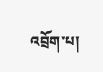འབྲོག་པ།